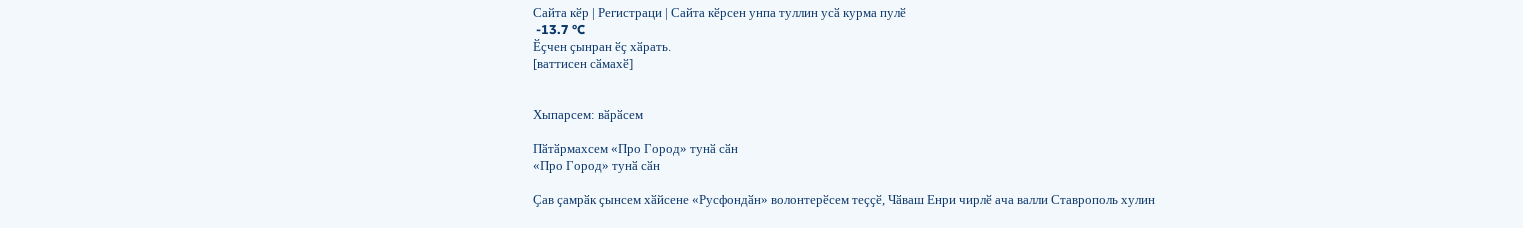Сайта кӗр | Регистраци | Сайта кӗрсен унпа туллин усӑ курма пулӗ
 -13.7 °C
Ӗҫчен ҫынран ӗҫ хӑрать.
[ваттисен сӑмахӗ]


Хыпарсем: вӑрӑсем

Пӑтӑрмахсем «Про Город» тунӑ сӑн
«Про Город» тунӑ сӑн

Ҫав ҫамрӑк ҫынсем хӑйсене «Русфондӑн» волонтерӗсем теҫҫӗ, Чӑваш Енри чирлӗ ача валли Ставрополь хулин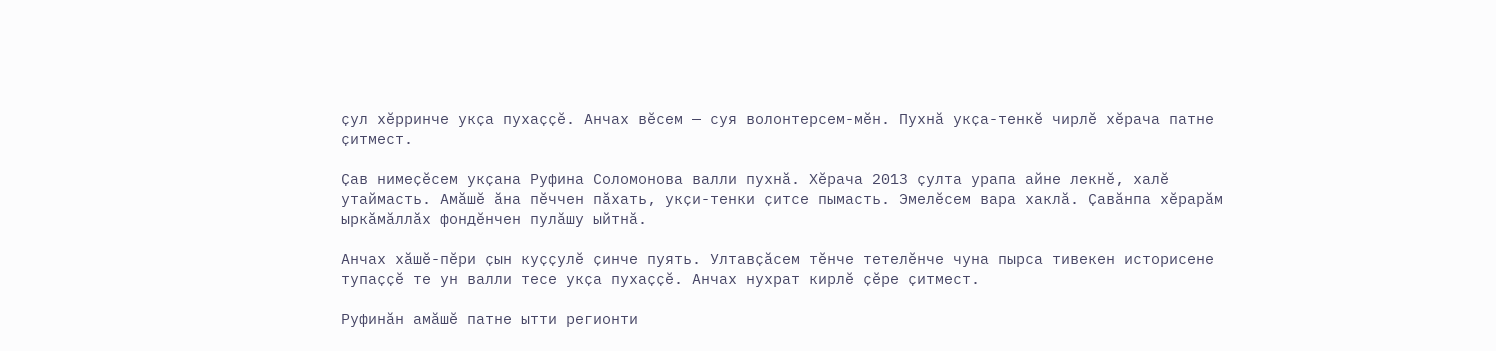ҫул хӗрринче укҫа пухаҫҫӗ. Анчах вӗсем — суя волонтерсем-мӗн. Пухнӑ укҫа-тенкӗ чирлӗ хӗрача патне ҫитмест.

Ҫав нимеҫӗсем укҫана Руфина Соломонова валли пухнӑ. Хӗрача 2013 ҫулта урапа айне лекнӗ, халӗ утаймасть. Амӑшӗ ӑна пӗччен пӑхать, укҫи-тенки ҫитсе пымасть. Эмелӗсем вара хаклӑ. Ҫавӑнпа хӗрарӑм ыркӑмӑллӑх фондӗнчен пулӑшу ыйтнӑ.

Анчах хӑшӗ-пӗри ҫын куҫҫулӗ ҫинче пуять. Ултавҫӑсем тӗнче тетелӗнче чуна пырса тивекен историсене тупаҫҫӗ те ун валли тесе укҫа пухаҫҫӗ. Анчах нухрат кирлӗ ҫӗре ҫитмест.

Руфинӑн амӑшӗ патне ытти регионти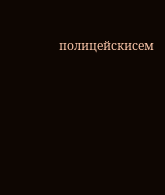полицейскисем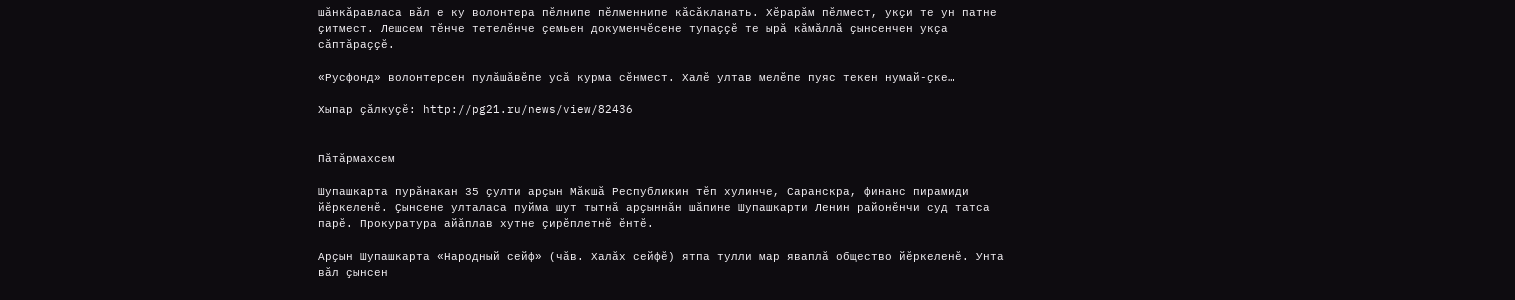шӑнкӑравласа вӑл е ку волонтера пӗлнипе пӗлменнипе кӑсӑкланать. Хӗрарӑм пӗлмест, укҫи те ун патне ҫитмест. Лешсем тӗнче тетелӗнче ҫемьен докуменчӗсене тупаҫҫӗ те ырӑ кӑмӑллӑ ҫынсенчен укҫа сӑптӑраҫҫӗ.

«Русфонд» волонтерсен пулӑшӑвӗпе усӑ курма сӗнмест. Халӗ ултав мелӗпе пуяс текен нумай-ҫке…

Хыпар ҫӑлкуҫӗ: http://pg21.ru/news/view/82436


Пӑтӑрмахсем

Шупашкарта пурӑнакан 35 ҫулти арҫын Мӑкшӑ Республикин тӗп хулинче, Саранскра, финанс пирамиди йӗркеленӗ. Ҫынсене улталаса пуйма шут тытнӑ арҫыннӑн шӑпине Шупашкарти Ленин районӗнчи суд татса парӗ. Прокуратура айӑплав хутне ҫирӗплетнӗ ӗнтӗ.

Арҫын Шупашкарта «Народный сейф» (чӑв. Халӑх сейфӗ) ятпа тулли мар яваплӑ общество йӗркеленӗ. Унта вӑл ҫынсен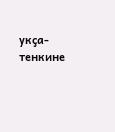укҫа-тенкине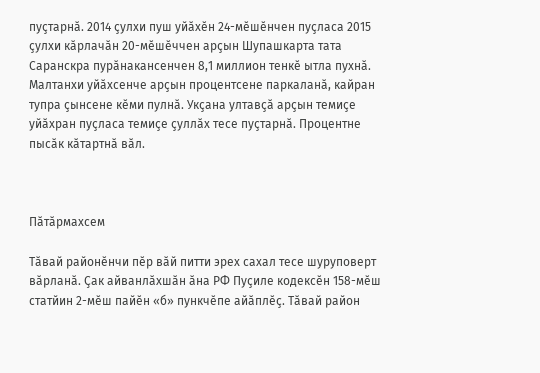пуҫтарнӑ. 2014 ҫулхи пуш уйӑхӗн 24-мӗшӗнчен пуҫласа 2015 ҫулхи кӑрлачӑн 20-мӗшӗччен арҫын Шупашкарта тата Саранскра пурӑнакансенчен 8,1 миллион тенкӗ ытла пухнӑ. Малтанхи уйӑхсенче арҫын процентсене паркаланӑ, кайран тупра ҫынсене кӗми пулнӑ. Укҫана ултавҫӑ арҫын темиҫе уйӑхран пуҫласа темиҫе ҫуллӑх тесе пуҫтарнӑ. Процентне пысӑк кӑтартнӑ вӑл.



Пӑтӑрмахсем

Тӑвай районӗнчи пӗр вӑй питти эрех сахал тесе шуруповерт вӑрланӑ. Ҫак айванлӑхшӑн ӑна РФ Пуҫиле кодексӗн 158-мӗш статйин 2-мӗш пайӗн «б» пункчӗпе айӑплӗҫ. Тӑвай район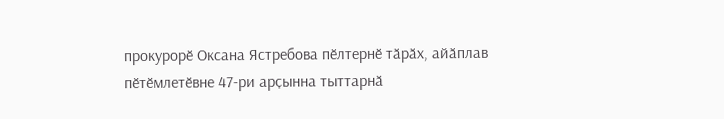прокурорӗ Оксана Ястребова пӗлтернӗ тӑрӑх, айӑплав пӗтӗмлетӗвне 47-ри арҫынна тыттарнӑ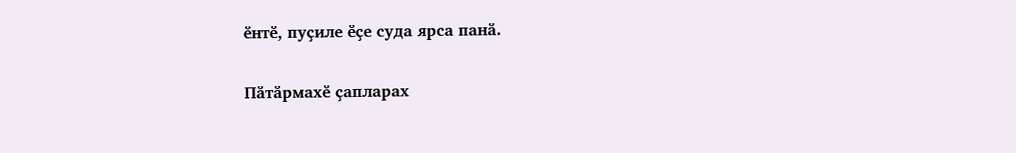ӗнтӗ, пуҫиле ӗҫе суда ярса панӑ.

Пӑтӑрмахӗ ҫапларах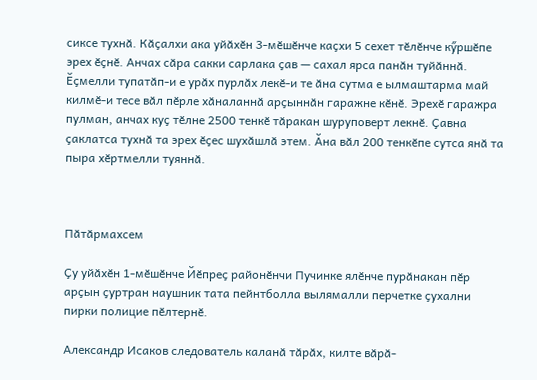сиксе тухнӑ. Кӑҫалхи ака уйӑхӗн 3-мӗшӗнче каҫхи 5 сехет тӗлӗнче кӳршӗпе эрех ӗҫнӗ. Анчах сӑра сакки сарлака ҫав — сахал ярса панӑн туйӑннӑ. Ӗҫмелли тупатӑп-и е урӑх пурлӑх лекӗ-и те ӑна сутма е ылмаштарма май килмӗ-и тесе вӑл пӗрле хӑналаннӑ арҫыннӑн гаражне кӗнӗ. Эрехӗ гаражра пулман, анчах куҫ тӗлне 2500 тенкӗ тӑракан шуруповерт лекнӗ. Ҫавна ҫаклатса тухнӑ та эрех ӗҫес шухӑшлӑ этем. Ӑна вӑл 200 тенкӗпе сутса янӑ та пыра хӗртмелли туяннӑ.



Пӑтӑрмахсем

Ҫу уйӑхӗн 1-мӗшӗнче Йӗпреҫ районӗнчи Пучинке ялӗнче пурӑнакан пӗр арҫын ҫуртран наушник тата пейнтболла вылямалли перчетке ҫухални пирки полицие пӗлтернӗ.

Александр Исаков следователь каланӑ тӑрӑх, килте вӑрӑ-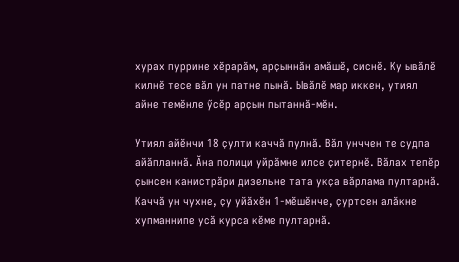хурах пуррине хӗрарӑм, арҫыннӑн амӑшӗ, сиснӗ. Ку ывӑлӗ килнӗ тесе вӑл ун патне пынӑ. Ывӑлӗ мар иккен, утиял айне темӗнле ӳсӗр арҫын пытаннӑ-мӗн.

Утиял айӗнчи 18 ҫулти каччӑ пулнӑ. Вӑл унччен те судпа айӑпланнӑ. Ӑна полици уйрӑмне илсе ҫитернӗ. Вӑлах тепӗр ҫынсен канистрӑри дизельне тата укҫа вӑрлама пултарнӑ. Каччӑ ун чухне, ҫу уйӑхӗн 1-мӗшӗнче, ҫуртсен алӑкне хупманнипе усӑ курса кӗме пултарнӑ.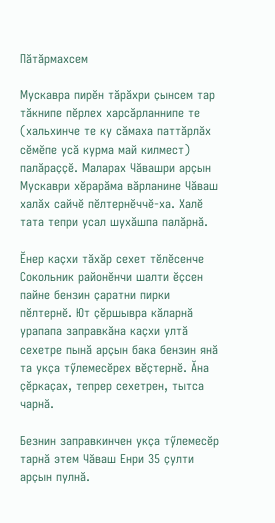Пӑтӑрмахсем

Мускавра пирӗн тӑрӑхри ҫынсем тар тӑкнипе пӗрлех харсӑрланнипе те (хальхинче те ку сӑмаха паттӑрлӑх сӗмӗпе усӑ курма май килмест) палӑраҫҫӗ. Маларах Чӑвашри арҫын Мускаври хӗрарӑма вӑрланине Чӑваш халӑх сайчӗ пӗлтернӗччӗ-ха. Халӗ тата тепри усал шухӑшпа палӑрнӑ.

Ӗнер каҫхи тӑхӑр сехет тӗлӗсенче Сокольник районӗнчи шалти ӗҫсен пайне бензин ҫаратни пирки пӗлтернӗ. Ют ҫӗршывра кӑларнӑ урапапа заправкӑна каҫхи ултӑ сехетре пынӑ арҫын бака бензин янӑ та укҫа тӳлемесӗрех вӗҫтернӗ. Ӑна ҫӗркаҫах, тепрер сехетрен, тытса чарнӑ.

Безнин заправкинчен укҫа тӳлемесӗр тарнӑ этем Чӑваш Енри 35 ҫулти арҫын пулнӑ.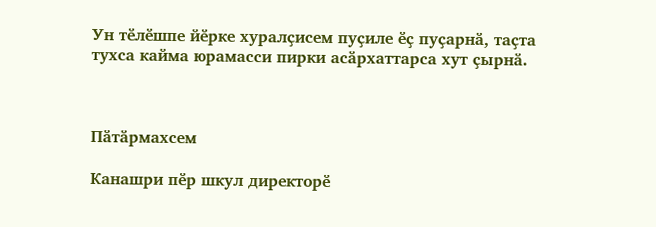Ун тӗлӗшпе йӗрке хуралҫисем пуҫиле ӗҫ пуҫарнӑ, таҫта тухса кайма юрамасси пирки асӑрхаттарса хут ҫырнӑ.



Пӑтӑрмахсем

Канашри пӗр шкул директорӗ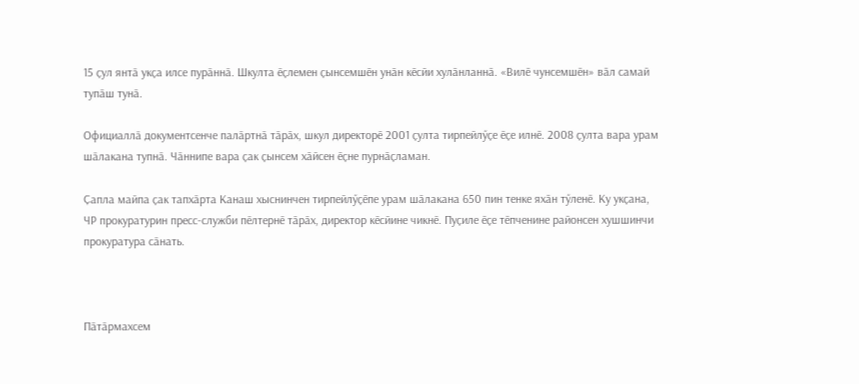15 ҫул янтӑ укҫа илсе пурӑннӑ. Шкулта ӗҫлемен ҫынсемшӗн унӑн кӗсйи хулӑнланнӑ. «Вилӗ чунсемшӗн» вӑл самай тупӑш тунӑ.

Официаллӑ документсенче палӑртнӑ тӑрӑх, шкул директорӗ 2001 ҫулта тирпейлӳҫе ӗҫе илнӗ. 2008 ҫулта вара урам шӑлакана тупнӑ. Чӑннипе вара ҫак ҫынсем хӑйсен ӗҫне пурнӑҫламан.

Ҫапла майпа ҫак тапхӑрта Канаш хыснинчен тирпейлӳҫӗпе урам шӑлакана 650 пин тенке яхӑн тӳленӗ. Ку укҫана, ЧР прокуратурин пресс-служби пӗлтернӗ тӑрӑх, директор кӗсйине чикнӗ. Пуҫиле ӗҫе тӗпченине районсен хушшинчи прокуратура сӑнать.



Пӑтӑрмахсем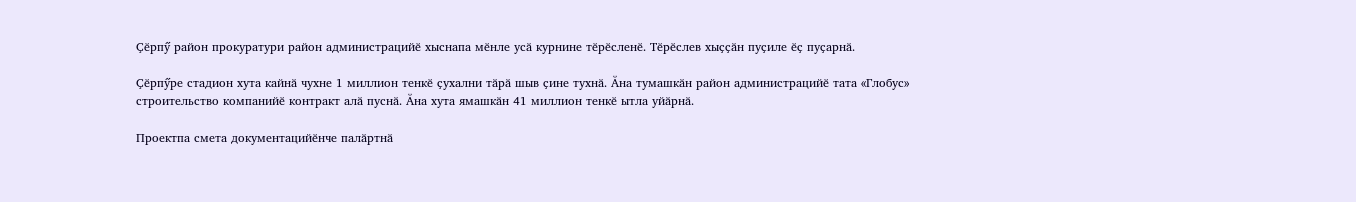Ҫӗрпӳ район прокуратури район администрацийӗ хыснапа мӗнле усӑ курнине тӗрӗсленӗ. Тӗрӗслев хыҫҫӑн пуҫиле ӗҫ пуҫарнӑ.

Ҫӗрпӳре стадион хута кайнӑ чухне 1 миллион тенкӗ ҫухални тӑрӑ шыв ҫине тухнӑ. Ӑна тумашкӑн район администрацийӗ тата «Глобус» строительство компанийӗ контракт алӑ пуснӑ. Ӑна хута ямашкӑн 41 миллион тенкӗ ытла уйӑрнӑ.

Проектпа смета документацийӗнче палӑртнӑ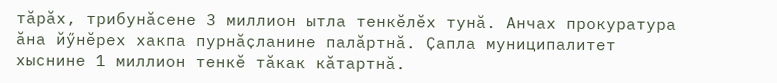тӑрӑх, трибунӑсене 3 миллион ытла тенкӗлӗх тунӑ. Анчах прокуратура ӑна йӳнӗрех хакпа пурнӑҫланине палӑртнӑ. Ҫапла муниципалитет хыснине 1 миллион тенкӗ тӑкак кӑтартнӑ.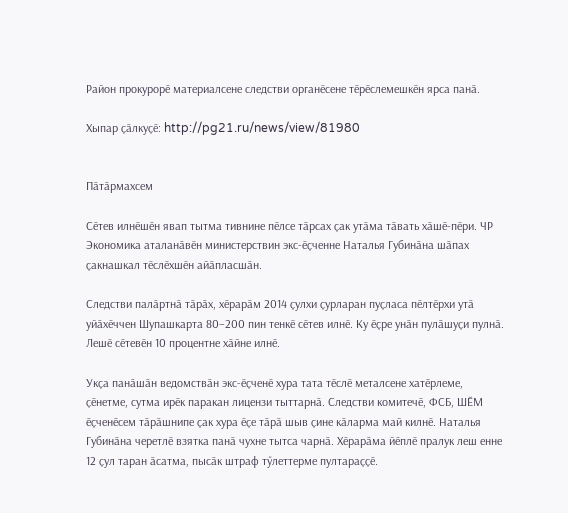Район прокурорӗ материалсене следстви органӗсене тӗрӗслемешкӗн ярса панӑ.

Хыпар ҫӑлкуҫӗ: http://pg21.ru/news/view/81980


Пӑтӑрмахсем

Сӗтев илнӗшӗн явап тытма тивнине пӗлсе тӑрсах ҫак утӑма тӑвать хӑшӗ-пӗри. ЧР Экономика аталанӑвӗн министерствин экс-ӗҫченне Наталья Губинӑна шӑпах ҫакнашкал тӗслӗхшӗн айӑпласшӑн.

Следстви палӑртнӑ тӑрӑх, хӗрарӑм 2014 ҫулхи ҫурларан пуҫласа пӗлтӗрхи утӑ уйӑхӗччен Шупашкарта 80–200 пин тенкӗ сӗтев илнӗ. Ку ӗҫре унӑн пулӑшуҫи пулнӑ. Лешӗ сӗтевӗн 10 процентне хӑйне илнӗ.

Укҫа панӑшӑн ведомствӑн экс-ӗҫченӗ хура тата тӗслӗ металсене хатӗрлеме, ҫӗнетме, сутма ирӗк паракан лицензи тыттарнӑ. Следстви комитечӗ, ФСБ, ШӖМ ӗҫченӗсем тӑрӑшнипе ҫак хура ӗҫе тӑрӑ шыв ҫине кӑларма май килнӗ. Наталья Губинӑна черетлӗ взятка панӑ чухне тытса чарнӑ. Хӗрарӑма йӗплӗ пралук леш енне 12 ҫул таран ӑсатма, пысӑк штраф тӳлеттерме пултараҫҫӗ.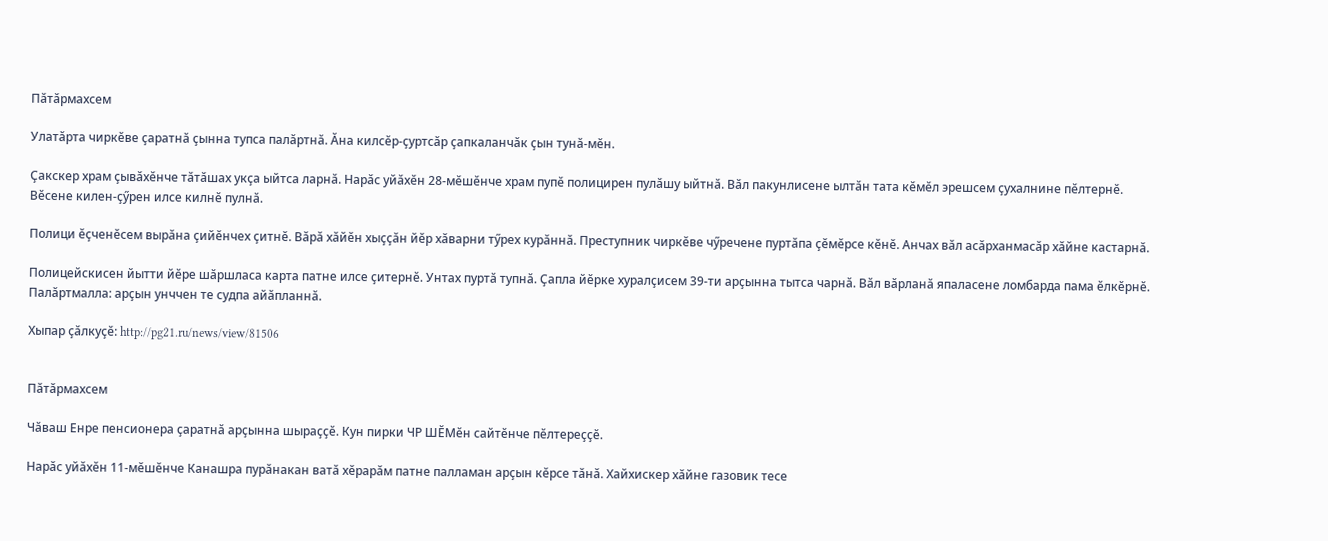Пӑтӑрмахсем

Улатӑрта чиркӗве ҫаратнӑ ҫынна тупса палӑртнӑ. Ӑна килсӗр-ҫуртсӑр ҫапкаланчӑк ҫын тунӑ-мӗн.

Ҫакскер храм ҫывӑхӗнче тӑтӑшах укҫа ыйтса ларнӑ. Нарӑс уйӑхӗн 28-мӗшӗнче храм пупӗ полицирен пулӑшу ыйтнӑ. Вӑл пакунлисене ылтӑн тата кӗмӗл эрешсем ҫухалнине пӗлтернӗ. Вӗсене килен-ҫӳрен илсе килнӗ пулнӑ.

Полици ӗҫченӗсем вырӑна ҫийӗнчех ҫитнӗ. Вӑрӑ хӑйӗн хыҫҫӑн йӗр хӑварни тӳрех курӑннӑ. Преступник чиркӗве чӳречене пуртӑпа ҫӗмӗрсе кӗнӗ. Анчах вӑл асӑрханмасӑр хӑйне кастарнӑ.

Полицейскисен йытти йӗре шӑршласа карта патне илсе ҫитернӗ. Унтах пуртӑ тупнӑ. Ҫапла йӗрке хуралҫисем 39-ти арҫынна тытса чарнӑ. Вӑл вӑрланӑ япаласене ломбарда пама ӗлкӗрнӗ. Палӑртмалла: арҫын унччен те судпа айӑпланнӑ.

Хыпар ҫӑлкуҫӗ: http://pg21.ru/news/view/81506


Пӑтӑрмахсем

Чӑваш Енре пенсионера ҫаратнӑ арҫынна шыраҫҫӗ. Кун пирки ЧР ШӖМӗн сайтӗнче пӗлтереҫҫӗ.

Нарӑс уйӑхӗн 11-мӗшӗнче Канашра пурӑнакан ватӑ хӗрарӑм патне палламан арҫын кӗрсе тӑнӑ. Хайхискер хӑйне газовик тесе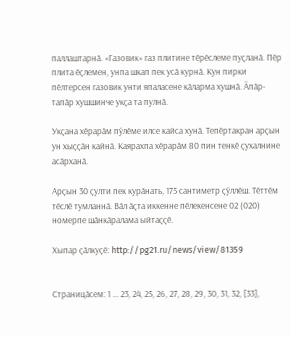паллаштарнӑ. «Газовик» газ плитине тӗрӗслеме пуҫланӑ. Пӗр плита ӗҫлемен, унпа шкап пек усӑ курнӑ. Кун пирки пӗлтерсен газовик унти япаласене кӑларма хушнӑ. Ӑпӑр-тапӑр хушшинче укҫа та пулнӑ.

Укҫана хӗрарӑм пӳлӗме илсе кайса хунӑ. Тепӗртакран арҫын ун хыҫҫӑн кайнӑ. Каярахпа хӗрарӑм 80 пин тенкӗ ҫухалнине асӑрханӑ.

Арҫын 30 ҫулти пек курӑнать, 175 сантиметр ҫӳллӗш. Тӗттӗм тӗслӗ тумланнӑ. Вӑл ӑҫта иккенне пӗлекенсене 02 (020) номерпе шӑнкӑралама ыйтаҫҫӗ.

Хыпар ҫӑлкуҫӗ: http://pg21.ru/news/view/81359


Страницӑсем: 1 ... 23, 24, 25, 26, 27, 28, 29, 30, 31, 32, [33],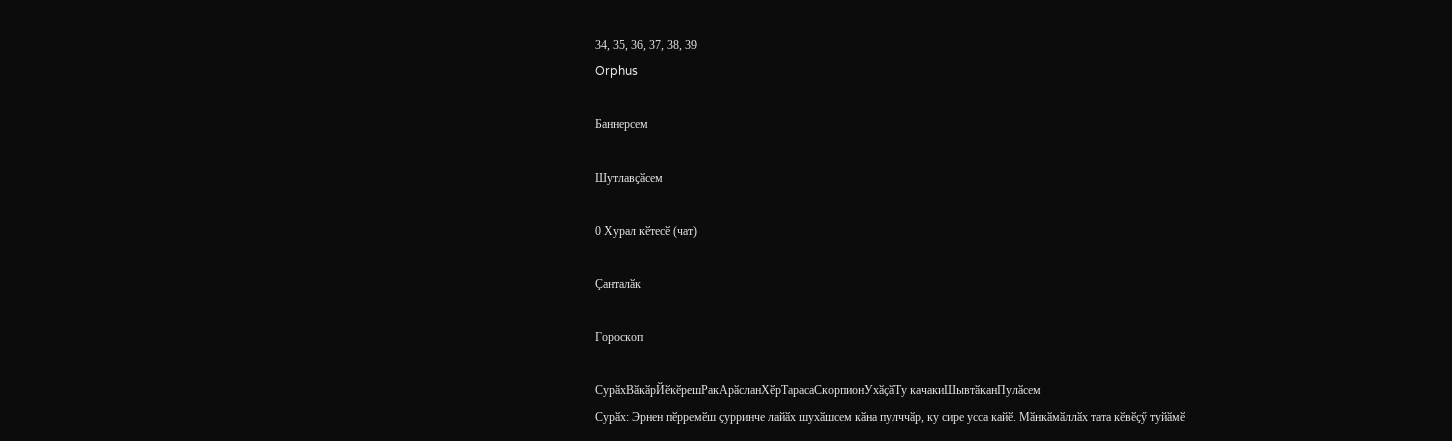34, 35, 36, 37, 38, 39
Orphus

Баннерсем

Шутлавҫӑсем

0 Хурал кӗтесӗ (чат)

Ҫанталӑк

Гороскоп

СурӑхВӑкӑрЙӗкӗрешРакАрӑсланХӗрТарасаСкорпионУхӑҫӑТу качакиШывтӑканПулӑсем
Сурӑх: Эрнен пӗрремӗш ҫурринче лайӑх шухӑшсем кӑна пулччӑр, ку сире усса кайӗ. Мӑнкӑмӑллӑх тата кӗвӗҫӳ туйӑмӗ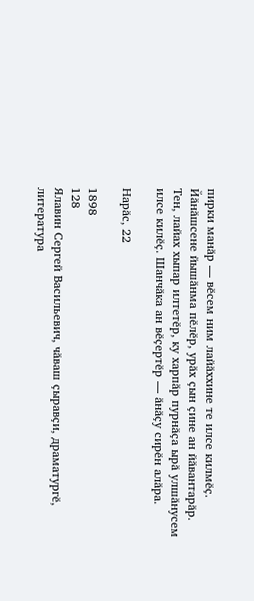пирки манӑр — вӗсем ним лайӑххине те илсе килмӗҫ. Йӑнӑшсене йышӑнма пӗлӗр, урӑх ҫын ҫине ан йӑвантарӑр. Тен, лайах хыпар илтетӗр, ку харпӑр пурнӑҫа ырӑ улшӑнусем илсе килӗҫ. Шанчӑка ан вӗҫертӗр — ӑнӑҫу сирӗн алӑра.

Нарӑс, 22

1898
128
Ялавин Сергей Васильевич, чӑваш ҫыравҫи, драматургӗ, литература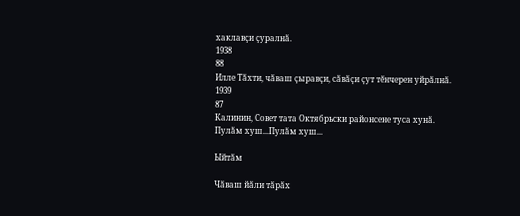хаклавҫи ҫуралнӑ.
1938
88
Илле Тӑхти, чӑваш ҫыравҫи, сӑвӑҫи ҫут тӗнчерен уйрӑлнӑ.
1939
87
Калинин, Совет тата Октябрьски районсене туса хунӑ.
Пулӑм хуш...Пулӑм хуш...

Ыйтӑм

Чӑваш йӑли тӑрӑх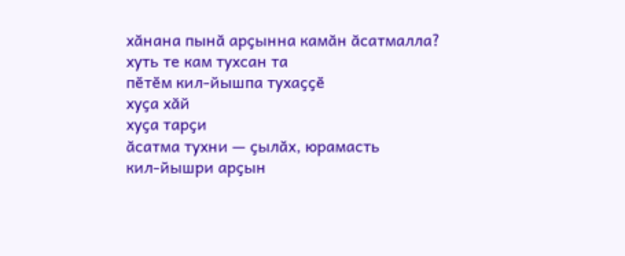хӑнана пынӑ арҫынна камӑн ӑсатмалла?
хуть те кам тухсан та
пӗтӗм кил-йышпа тухаҫҫӗ
хуҫа хӑй
хуҫа тарҫи
ӑсатма тухни — ҫылӑх, юрамасть
кил-йышри арҫын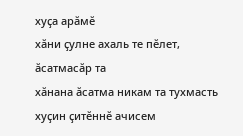хуҫа арӑмӗ
хӑни ҫулне ахаль те пӗлет, ӑсатмасӑр та
хӑнана ӑсатма никам та тухмасть
хуҫин ҫитӗннӗ ачисем